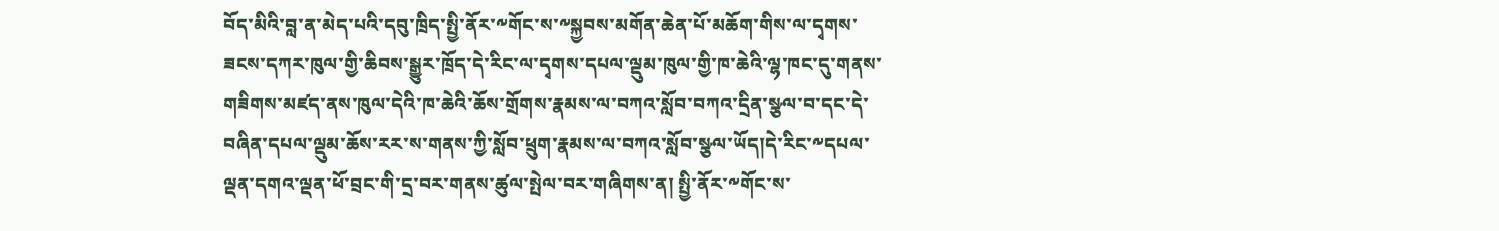བོད་མིའི་བླ་ན་མེད་པའི་དབུ་ཁྲིད་སྤྱི་ནོར་༸གོང་ས་༸སྐྱབས་མགོན་ཆེན་པོ་མཆོག་གིས་ལ་དྭགས་ཟངས་དཀར་ཁུལ་གྱི་ཆིབས་སྒྱུར་ཁྲོད་དེ་རིང་ལ་དྭགས་དཔལ་ལྡུམ་ཁུལ་གྱི་ཁ་ཆེའི་ལྷ་ཁང་དུ་གནས་གཟིགས་མཛད་ནས་ཁུལ་དེའི་ཁ་ཆེའི་ཆོས་གྲོགས་རྣམས་ལ་བཀའ་སློབ་བཀའ་དྲིན་སྩལ་བ་དང་དེ་བཞིན་དཔལ་ལྡུམ་ཆོས་རར་ས་གནས་ཀྱི་སློབ་ཕྲུག་རྣམས་ལ་བཀའ་སློབ་སྩལ་ཡོད།དེ་རིང་༸དཔལ་ལྡན་དགའ་ལྡན་ཕོ་བྲང་གི་དྲ་བར་གནས་ཚུལ་སྤེལ་བར་གཞིགས་ན། སྤྱི་ནོར་༸གོང་ས་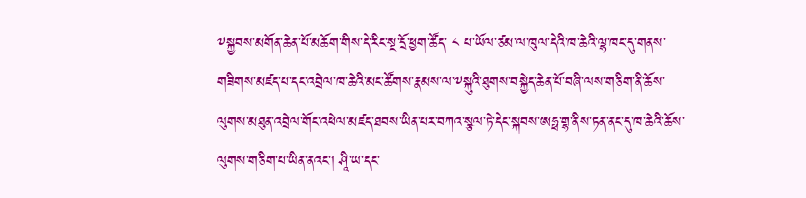༸སྐྱབས་མགོན་ཆེན་པོ་མཆོག་གིས་དེ་རིང་སྔ་དྲོ་ཕྱག་ཚོད་ ༨ པ་ཡོལ་ཙམ་ལ་ཁུལ་དེའི་ཁ་ཆེའི་ལྷ་ཁང་དུ་གནས་གཟིགས་མཛད་པ་དང་འབྲེལ་ཁ་ཆེའི་མང་ཚོགས་རྣམས་ལ་༸སྐུའི་ཐུགས་བསྐྱེད་ཆེན་པོ་བཞི་ལས་གཅིག་ནི་ཆོས་ལུགས་མཐུན་འབྲེལ་གོང་འཕེལ་མཛད་ཐབས་ཡིན་པར་བཀའ་སྩལ་ཏེ་དེང་སྐབས་ཨཧྥ་གྷ་ནིས་ཏན་ནང་དུ་ཁ་ཆེའི་ཆོས་ལུགས་གཅིག་པ་ཡིན་ནའང་། ཤཱི་ཡ་དང་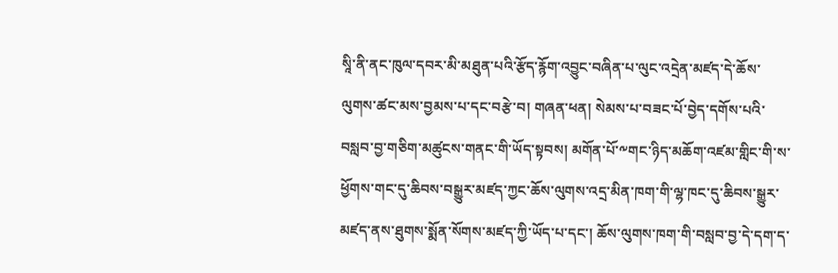སཱི་ནི་ནང་ཁུལ་དབར་མི་མཐུན་པའི་རྩོད་རྙོག་འབྱུང་བཞིན་པ་ལུང་འདྲེན་མཛད་དེ་ཆོས་ལུགས་ཚང་མས་བྱམས་པ་དང་བརྩེ་བ། གཞན་ཕན། སེམས་པ་བཟང་པོ་བྱེད་དགོས་པའི་བསླབ་བྱ་གཅིག་མཚུངས་གནང་གི་ཡོད་སྟབས། མགོན་པོ་༸གང་ཉིད་མཆོག་འཛམ་གླིང་གི་ས་ཕྱོགས་གང་དུ་ཆིབས་བསྒྱུར་མཛད་ཀྱང་ཆོས་ལུགས་འདྲ་མིན་ཁག་གི་ལྷ་ཁང་དུ་ཆིབས་སྒྱུར་མཛད་ནས་ཐུགས་སྨོན་སོགས་མཛད་ཀྱི་ཡོད་པ་དང་། ཆོས་ལུགས་ཁག་གི་བསླབ་བྱ་དེ་དག་ད་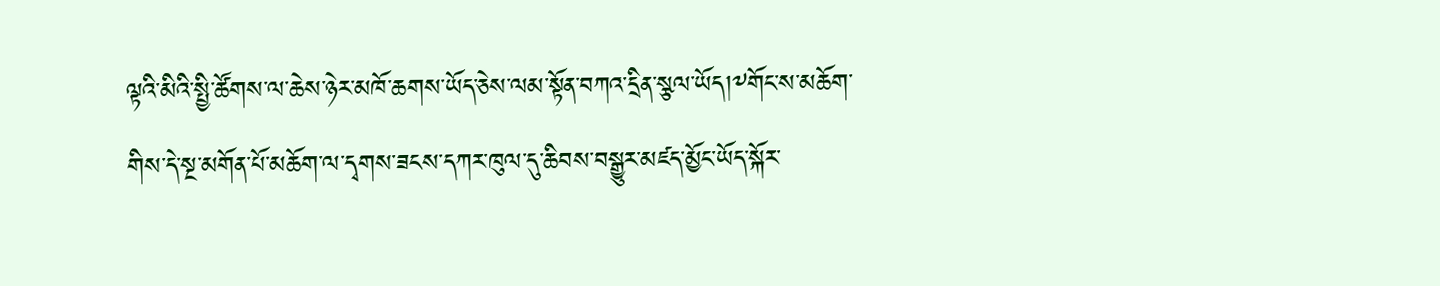ལྟའི་མིའི་སྤྱི་ཚོགས་ལ་ཆེས་ཉེར་མཁོ་ཆགས་ཡོད་ཅེས་ལམ་སྟོན་བཀའ་དྲིན་སྩལ་ཡོད།༸གོང་ས་མཆོག་གིས་དེ་སྔ་མགོན་པོ་མཆོག་ལ་དྭགས་ཟངས་དཀར་ཁུལ་དུ་ཆིབས་བསྒྱུར་མཛད་མྱོང་ཡོད་སྐོར་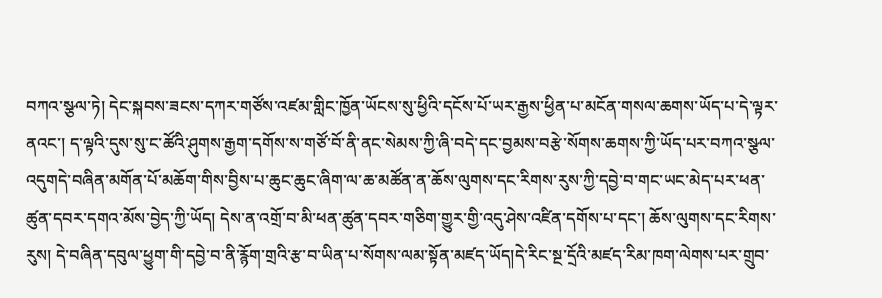བཀའ་སྩལ་ཏེ། དེང་སྐབས་ཟངས་དཀར་གཙོས་འཛམ་གླིང་ཁྱོན་ཡོངས་སུ་ཕྱིའི་དངོས་པོ་ཡར་རྒྱས་ཕྱིན་པ་མངོན་གསལ་ཆགས་ཡོད་པ་དེ་ལྟར་ནའང་། ད་ལྟའི་དུས་སུ་ང་ཚོའི་ཤུགས་རྒྱག་དགོས་ས་གཙོ་བོ་ནི་ནང་སེམས་ཀྱི་ཞི་བདེ་དང་བྱམས་བརྩེ་སོགས་ཆགས་ཀྱི་ཡོད་པར་བཀའ་སྩལ་འདུགདེ་བཞིན་མགོན་པོ་མཆོག་གིས་བྱིས་པ་ཆུང་ཆུང་ཞིག་ལ་ཆ་མཚོན་ན་ཆོས་ལུགས་དང་རིགས་རུས་ཀྱི་དབྱེ་བ་གང་ཡང་མེད་པར་ཕན་ཚུན་དབར་དགའ་མོས་བྱེད་ཀྱི་ཡོད། དེས་ན་འགྲོ་བ་མི་ཕན་ཚུན་དབར་གཅིག་གྱུར་གྱི་འདུ་ཤེས་འཛིན་དགོས་པ་དང་། ཆོས་ལུགས་དང་རིགས་རུས། དེ་བཞིན་དབུལ་ཕྱུག་གི་དབྱེ་བ་ནི་རྙོག་གྲའི་རྩ་བ་ཡིན་པ་སོགས་ལམ་སྟོན་མཛད་ཡོད།དེ་རིང་སྔ་དྲོའི་མཛད་རིམ་ཁག་ལེགས་པར་གྲུབ་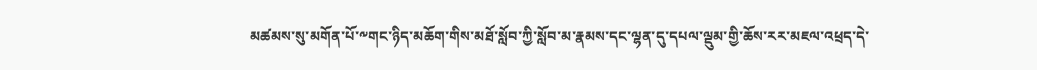མཚམས་སུ་མགོན་པོ་༸གང་ཉིད་མཆོག་གིས་མཐོ་སློབ་ཀྱི་སློབ་མ་རྣམས་དང་ལྷན་དུ་དཔལ་ལྡུམ་གྱི་ཆོས་རར་མཇལ་འཕྲད་དེ་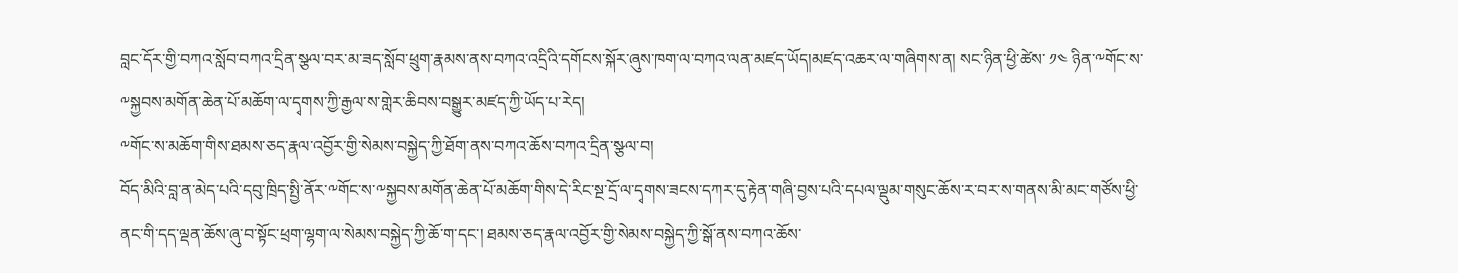བླང་དོར་གྱི་བཀའ་སློབ་བཀའ་དྲིན་སྩལ་བར་མ་ཟད་སློབ་ཕྲུག་རྣམས་ནས་བཀའ་འདྲིའི་དགོངས་སྐོར་ཞུས་ཁག་ལ་བཀའ་ལན་མཛད་ཡོད།མཛད་འཆར་ལ་གཞིགས་ན། སང་ཉིན་ཕྱི་ཚེས་ ༡༤ ཉིན་༸གོང་ས་༸སྐྱབས་མགོན་ཆེན་པོ་མཆོག་ལ་དྭགས་ཀྱི་རྒྱལ་ས་གླེར་ཆིབས་བསྒྱུར་མཛད་ཀྱི་ཡོད་པ་རེད།
༸གོང་ས་མཆོག་གིས་ཐམས་ཅད་རྣལ་འབྱོར་གྱི་སེམས་བསྐྱེད་ཀྱི་ཐོག་ནས་བཀའ་ཆོས་བཀའ་དྲིན་སྩལ་བ།
བོད་མིའི་བླ་ན་མེད་པའི་དབུ་ཁྲིད་སྤྱི་ནོར་༸གོང་ས་༸སྐྱབས་མགོན་ཆེན་པོ་མཆོག་གིས་དེ་རིང་སྔ་དྲོ་ལ་དྭགས་ཟངས་དཀར་དུ་རྟེན་གཞི་བྱས་པའི་དཔལ་ལྡུམ་གསུང་ཆོས་ར་བར་ས་གནས་མི་མང་གཙོས་ཕྱི་ནང་གི་དད་ལྡན་ཆོས་ཞུ་བ་སྟོང་ཕྲག་ལྷག་ལ་སེམས་བསྐྱེད་ཀྱི་ཆོ་ག་དང་། ཐམས་ཅད་རྣལ་འབྱོར་གྱི་སེམས་བསྐྱེད་ཀྱི་སྒོ་ནས་བཀའ་ཆོས་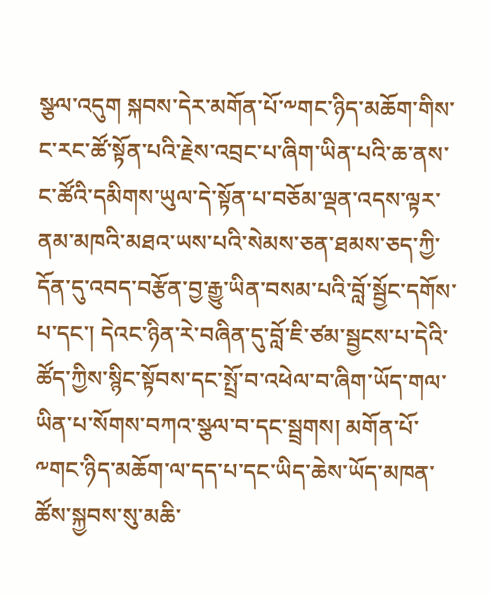སྩལ་འདུག སྐབས་དེར་མགོན་པོ་༸གང་ཉིད་མཆོག་གིས་ང་རང་ཚོ་སྟོན་པའི་རྗེས་འབྲང་པ་ཞིག་ཡིན་པའི་ཆ་ནས་ང་ཚོའི་དམིགས་ཡུལ་དེ་སྟོན་པ་བཅོམ་ལྡན་འདས་ལྟར་ནམ་མཁའི་མཐའ་ཡས་པའི་སེམས་ཅན་ཐམས་ཅད་ཀྱི་དོན་དུ་འབད་བརྩོན་བྱ་རྒྱུ་ཡིན་བསམ་པའི་བློ་སྦྱོང་དགོས་པ་དང་། དེའང་ཉིན་རེ་བཞིན་དུ་བློ་ཇི་ཙམ་སྦྱངས་པ་དེའི་ཚོད་ཀྱིས་སྙིང་སྟོབས་དང་སྤྲོ་བ་འཕེལ་བ་ཞིག་ཡོད་གལ་ཡིན་པ་སོགས་བཀའ་སྩལ་བ་དང་སྦྲགས། མགོན་པོ་༸གང་ཉིད་མཆོག་ལ་དད་པ་དང་ཡིད་ཆེས་ཡོད་མཁན་ཚོས་སྐྱབས་སུ་མཆི་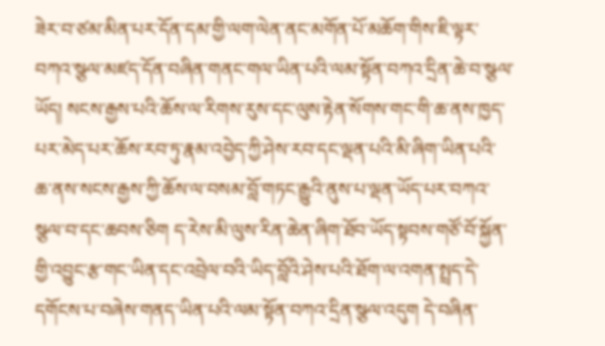ཟེར་བ་ཙམ་མིན་པར་དོན་དམ་གྱི་ལག་ལེན་ནང་མགོན་པོ་མཆོག་གིས་ཇི་ལྟར་བཀའ་སྩལ་མཛད་དོན་བཞིན་གནང་གལ་ཡིན་པའི་ལམ་སྟོན་བཀའ་དྲིན་ཆེ་བ་སྩལ་ཡོད། སངས་རྒྱས་པའི་ཆོས་ལ་རིགས་རུས་དང་ལུས་རྟེན་སོགས་གང་གི་ཆ་ནས་ཁྱད་པར་མེད་པར་ཆོས་རབ་ཏུ་རྣམ་འབྱེད་ཀྱི་ཤེས་རབ་དང་ལྡན་པའི་མི་ཞིག་ཡིན་པའི་ཆ་ནས་སངས་རྒྱས་ཀྱི་ཆོས་ལ་བསམ་བློ་གཏང་རྒྱུའི་ནུས་པ་ལྡན་ཡོད་པར་བཀའ་སྩལ་བ་དང་ཆབས་ཅིག ད་རེས་མི་ལུས་རིན་ཆེན་ཞིག་ཐོབ་ཡོད་སྟབས་གཙོ་བོ་སྐྱོན་གྱི་འབྱུང་རྩ་གང་ཡིན་དང་འབྲེལ་བའི་ཡིད་བློའི་ཤེས་པའི་ཐོག་ལ་འགན་སྤྲད་དེ་དགོངས་པ་བཞེས་གནད་ཡིན་པའི་ལམ་སྟོན་བཀའ་དྲིན་སྩལ་འདུག དེ་བཞིན་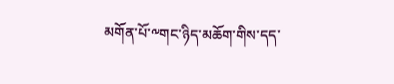མགོན་པོ་༸གང་ཉིད་མཆོག་གིས་དད་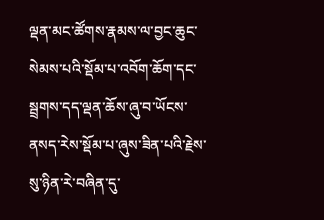ལྡན་མང་ཚོགས་རྣམས་ལ་བྱང་ཆུང་སེམས་པའི་སྡོམ་པ་འབོག་ཆོག་དང་སྦྲགས་དད་ལྡན་ཆོས་ཞུ་བ་ཡོངས་ནསད་རེས་སྡོམ་པ་ཞུས་ཟིན་པའི་རྗེས་སུ་ཉིན་རེ་བཞིན་དུ་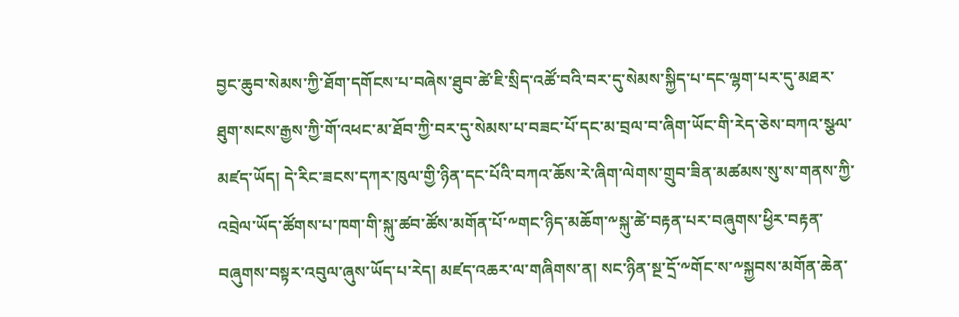བྱང་ཆུབ་སེམས་ཀྱི་ཐོག་དགོངས་པ་བཞེས་ཐུབ་ཚེ་ཇི་སྲིད་འཚོ་བའི་བར་དུ་སེམས་སྐྱིད་པ་དང་ལྷག་པར་དུ་མཐར་ཐུག་སངས་རྒྱས་ཀྱི་གོ་འཕང་མ་ཐོབ་ཀྱི་བར་དུ་སེམས་པ་བཟང་པོ་དང་མ་བྲལ་བ་ཞིག་ཡོང་གི་རེད་ཅེས་བཀའ་སྩལ་མཛད་ཡོད། དེ་རིང་ཟངས་དཀར་ཁུལ་གྱི་ཉིན་དང་པོའི་བཀའ་ཆོས་རེ་ཞིག་ལེགས་གྲུབ་ཟིན་མཚམས་སུ་ས་གནས་ཀྱི་འབྲེལ་ཡོད་ཚོགས་པ་ཁག་གི་སྐུ་ཚབ་ཚོས་མགོན་པོ་༸གང་ཉིད་མཆོག་༸སྐུ་ཚེ་བརྟན་པར་བཞུགས་ཕྱིར་བརྟན་བཞུགས་བསྟར་འབུལ་ཞུས་ཡོད་པ་རེད། མཛད་འཆར་ལ་གཞིགས་ན། སང་ཉིན་སྔ་དྲོ་༸གོང་ས་༸སྐྱབས་མགོན་ཆེན་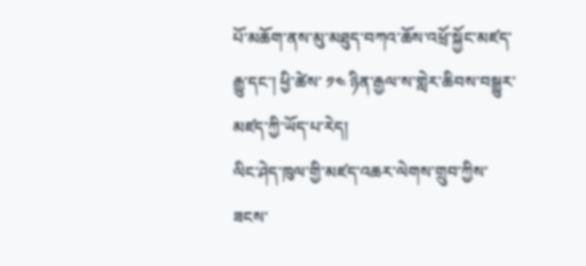པོ་མཆོག་ནས་མུ་མཐུད་བཀའ་ཆོས་འཕྲོ་སྐྱོང་མཛད་རྒྱུ་དང་། ཕྱི་ཚེས་ ༡༤ ཉིན་རྒྱལ་ས་གླེར་ཆིབས་བསྒྱུར་མཛད་ཀྱི་ཡོད་པ་རེད།
ལིང་ཤེད་ཁུལ་གྱི་མཛད་འཆར་ལེགས་གྲུབ་ཀྱིས་ཟངས་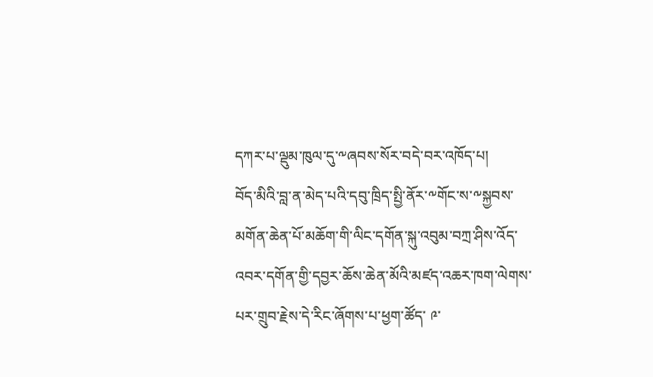དཀར་པ་ལྡུམ་ཁུལ་དུ་༸ཞབས་སོར་བདེ་བར་འཁོད་པ།
བོད་མིའི་བླ་ན་མེད་པའི་དབུ་ཁྲིད་སྤྱི་ནོར་༸གོང་ས་༸སྐྱབས་མགོན་ཆེན་པོ་མཆོག་གི་ལིང་དགོན་སྐུ་འབུམ་བཀྲ་ཤིས་འོད་འབར་དགོན་གྱི་དབྱར་ཆོས་ཆེན་མོའི་མཛད་འཆར་ཁག་ལེགས་པར་གྲུབ་རྗེས་དེ་རིང་ཞོགས་པ་ཕྱག་ཚོད་ ༩་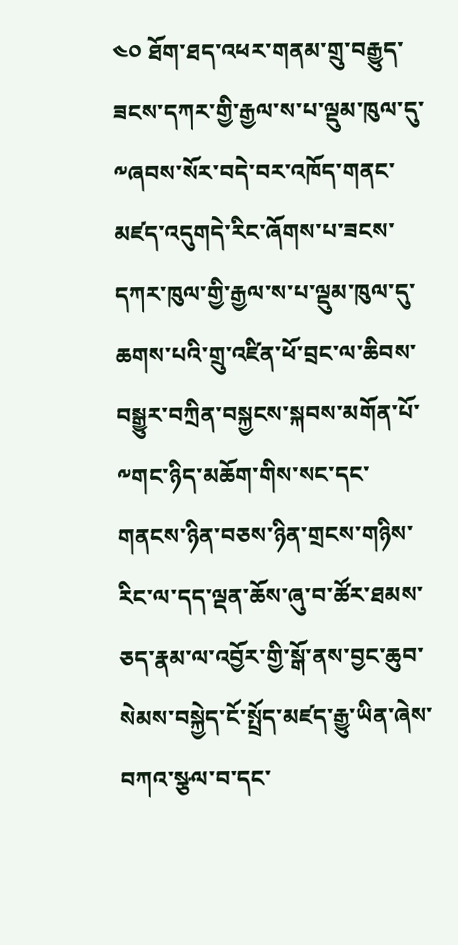༤༠ ཐོག་ཐད་འཕར་གནམ་གྲུ་བརྒྱུད་ཟངས་དཀར་གྱི་རྒྱལ་ས་པ་ལྡུམ་ཁུལ་དུ་༸ཞབས་སོར་བདེ་བར་འཁོད་གནང་མཛད་འདུགདེ་རིང་ཞོགས་པ་ཟངས་དཀར་ཁུལ་གྱི་རྒྱལ་ས་པ་ལྡུམ་ཁུལ་དུ་ཆགས་པའི་གྲུ་འཛིན་ཕོ་བྲང་ལ་ཆིབས་བསྒྱུར་བཀྲིན་བསྐྱངས་སྐབས་མགོན་པོ་༸གང་ཉིད་མཆོག་གིས་སང་དང་གནངས་ཉིན་བཅས་ཉིན་གྲངས་གཉིས་རིང་ལ་དད་ལྡན་ཆོས་ཞུ་བ་ཚོར་ཐམས་ཅད་རྣམ་ལ་འབྱོར་གྱི་སྒོ་ནས་བྱང་ཆུབ་སེམས་བསྐྱེད་ངོ་སྤྲོད་མཛད་རྒྱུ་ཡིན་ཞེས་བཀའ་སྩལ་བ་དང་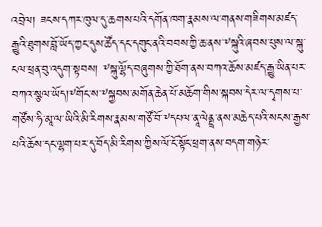འབྲེལ། ཟངས་དཀར་ཁུལ་དུ་ཆགས་པའི་དགོན་ཁག་རྣམས་ལ་གནས་གཟིགས་མཛད་རྒྱུའི་ཐུགས་བློ་ཡོད་ཀྱང་དུས་ཚོད་དང་དགུང་ནའི་བབས་ཀྱི་ཆ་ནས་༸སྐུའི་ཞབས་པུས་ལ་སྐུ་ངལ་ཕྲན་བུ་འདུག་སྟབས། ༸སྐུ་ལྷོད་བཞུགས་ཀྱི་ཐོག་ནས་བཀའ་ཆོས་མཛད་རྒྱུ་ཡིན་པར་བཀའ་སྩལ་ཡོད།༸གོང་ས་༸སྐྱབས་མགོན་ཆེན་པོ་མཆོག་གིས་སྐབས་དེར་ལ་དྭགས་པ་གཙོས་ཧི་མཱ་ལ་ཡིའི་མི་རིགས་རྣམས་གཙོ་བོ་༸དཔལ་ནཱ་ལེནྡྲ་ནས་མཆེད་པའི་སངས་རྒྱས་པའི་ཆོས་དང་ལྷག་པར་དུ་བོད་མི་རིགས་ཀྱིས་ལོ་ངོ་སྟོང་ཕྲག་ནས་བདག་གཉེར་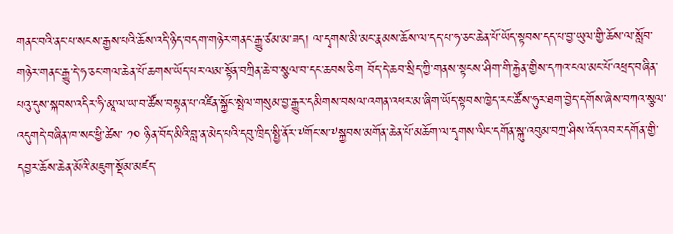གནང་བའི་ནང་པ་སངས་རྒྱས་པའི་ཆོས་འདི་ཉིད་བདག་གཉེར་གནང་རྒྱུ་ཙམ་མ་ཟད། ལ་དྭགས་མི་མང་རྣམས་ཆོས་ལ་དད་པ་ཧ་ཅང་ཆེན་པོ་ཡོད་སྟབས་དད་པ་བྱ་ཡུལ་གྱི་ཆོས་ལ་སློབ་གཉེར་གནང་རྒྱུ་དེ་ཧ་ཅང་གལ་ཆེན་པོ་ཆགས་ཡོད་པར་ལམ་སྟོན་བཀྲིན་ཆེ་བ་སྩལ་བ་དང་ཆབས་ཅིག བོད་དེ་ཆབ་སྲིད་ཀྱི་གནས་སྟངས་ཤིག་གི་རྐྱེན་གྱིས་དཀའ་ངལ་མང་པོ་འཕྲད་བཞིན་པའུ་དུས་སྐབས་འདིར་ཧི་མཱ་ལ་ཡ་བ་ཚོས་བསྟན་པ་འཛིན་སྐྱོང་སྤེལ་གསུམ་བྱ་རྒྱུར་དམིགས་བསལ་འགན་འཕར་མ་ཞིག་ཡོད་སྟབས་ཁྱེད་རང་ཚོས་ཧུར་ཐག་བྱེད་དགོས་ཞེས་བཀའ་སྩལ་འདུགདེ་བཞིན་ཁ་སང་ཕྱི་ཚེས་ ༡༠ ཉིན་བོད་མིའི་བླ་ན་མེད་པའི་དབུ་ཁྲིད་སྤྱི་ནོར་༸གོང་ས་༸སྐྱབས་མགོན་ཆེན་པོ་མཆོག་ལ་དྭགས་ལིང་དགོན་སྐུ་འབུམ་བཀྲ་ཤིས་འོད་འབར་དགོན་གྱི་དབྱར་ཆོས་ཆེན་མོའི་མཇུག་སྡོམ་མཛད་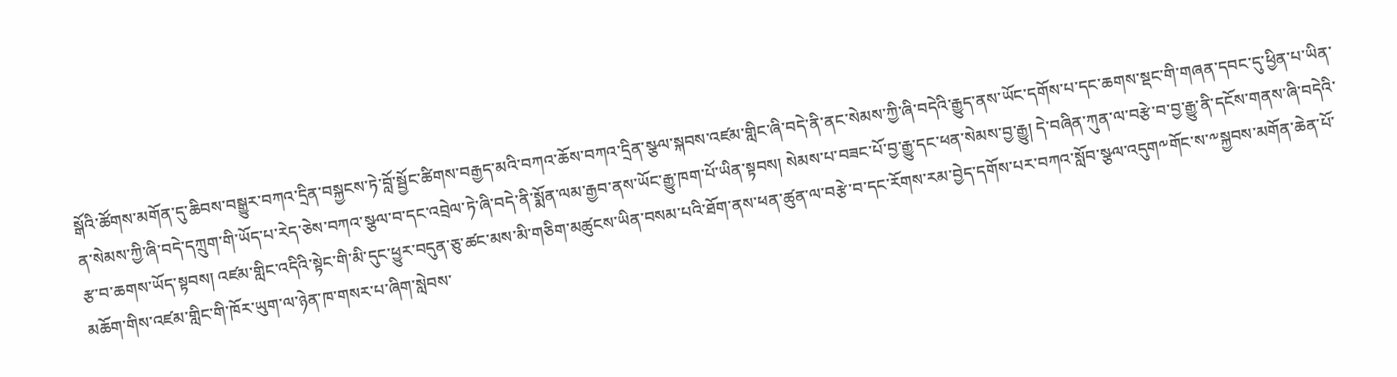སྒོའི་ཚོགས་མགོན་དུ་ཆིབས་བསྒྱུར་བཀའ་དྲིན་བསྐྱངས་ཏེ་བློ་སྦྱོང་ཚིགས་བརྒྱད་མའི་བཀའ་ཆོས་བཀའ་དྲིན་སྩལ་སྐབས་འཛམ་གླིང་ཞི་བདེ་ནི་ནང་སེམས་ཀྱི་ཞི་བདེའི་རྒྱུད་ནས་ཡོང་དགོས་པ་དང་ཆགས་སྡང་གི་གཞན་དབང་དུ་ཕྱིན་པ་ཡིན་ན་སེམས་ཀྱི་ཞི་བདེ་དཀྲུག་གི་ཡོད་པ་རེད་ཅེས་བཀའ་སྩལ་བ་དང་འབྲེལ་ཏེ་ཞི་བདེ་ནི་སྨོན་ལམ་རྒྱབ་ནས་ཡོང་རྒྱུ་ཁག་པོ་ཡིན་སྟབས། སེམས་པ་བཟང་པོ་བྱ་རྒྱུ་དང་ཕན་སེམས་བྱ་རྒྱུ། དེ་བཞིན་ཀུན་ལ་བརྩེ་བ་བྱ་རྒྱུ་ནི་དངོས་གནས་ཞི་བདེའི་རྩ་བ་ཆགས་ཡོད་སྟབས། འཛམ་གླིང་འདིའི་སྟེང་གི་མི་དུང་ཕྱུར་བདུན་ཅུ་ཚང་མས་མི་གཅིག་མཚུངས་ཡིན་བསམ་པའི་ཐོག་ནས་ཕན་ཚུན་ལ་བརྩེ་བ་དང་རོགས་རམ་བྱེད་དགོས་པར་བཀའ་སློབ་སྩལ་འདུག༸གོང་ས་༸སྐྱབས་མགོན་ཆེན་པོ་མཆོག་གིས་འཛམ་གླིང་གི་ཁོར་ཡུག་ལ་ཉེན་ཁ་གསར་པ་ཞིག་སླེབས་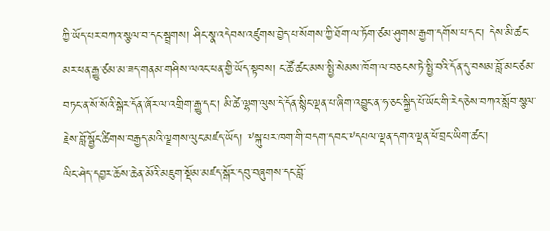ཀྱི་ཡོད་པར་བཀའ་སྩལ་བ་དང་སྦྲགས། ཤིང་སྣ་འདེབས་འཛུགས་བྱེད་པ་སོགས་ཀྱི་ཐོག་ལ་ཏོག་ཙམ་ཤུགས་རྒྱག་དགོས་པ་དང་། དེས་མི་ཚང་མར་ཕན་རྒྱུ་ཙམ་མ་ཟད་གནམ་གཤིས་ལའང་ཕན་གྱི་ཡོད་སྟབས། ང་ཚོ་ཚང་མས་སྤྱི་སེམས་ཁོག་ལ་བཅངས་ཏེ་སྤྱི་བའི་དོན་དུ་བསམ་བློ་མང་ཙམ་བཏང་ན་སོ་སོའི་སྒེར་དོན་ཞོར་ལ་འགྲིག་རྒྱུ་དང་། མི་ཚེ་ལྷག་ལུས་དེ་དོན་སྙིང་ལྡན་པ་ཞིག་འབྱུང་ན་ཧ་ཅང་སྐྱིད་པོ་ཡོང་གི་རེད་ཅེས་བཀའ་སློབ་སྩལ་རྗེས་བློ་སྦྱོང་ཚིགས་བརྒྱད་མའི་ལྗགས་ལུང་མཛད་ཡོད། ༸སྐུ་པར་ཁག་གི་བདག་དབང་༸དཔལ་ལྡན་དགའ་ལྡན་ཕོ་བྲང་ཡིག་ཚང་།
ལིང་ཤེད་དབྱར་ཆོས་ཆེན་མོའི་མཇུག་སྡོམ་མཛད་སྒོར་དབུ་བཞུགས་དང་བློ་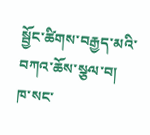སྦྱོང་ཚིགས་བརྒྱད་མའི་བཀའ་ཆོས་སྩལ་བ།
ཁ་སང་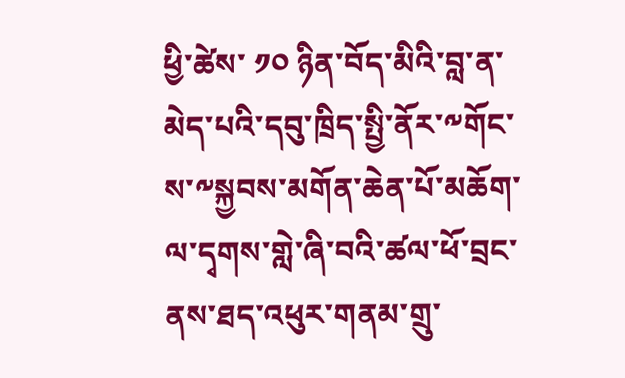ཕྱི་ཚེས་ ༡༠ ཉིན་བོད་མིའི་བླ་ན་མེད་པའི་དབུ་ཁྲིད་སྤྱི་ནོར་༸གོང་ས་༸སྐྱབས་མགོན་ཆེན་པོ་མཆོག་ལ་དྭགས་གླེ་ཞི་བའི་ཚལ་ཕོ་བྲང་ནས་ཐད་འཕུར་གནམ་གྲུ་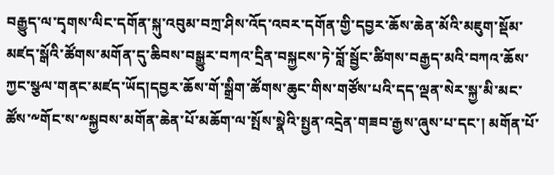བརྒྱུད་ལ་དྭགས་ལིང་དགོན་སྐུ་འབུམ་བཀྲ་ཤིས་འོད་འབར་དགོན་གྱི་དབྱར་ཆོས་ཆེན་མོའི་མཇུག་སྡོམ་མཛད་སྒོའི་ཚོགས་མགོན་དུ་ཆིབས་བསྒྱུར་བཀའ་དྲིན་བསྐྱངས་ཏེ་བློ་སྦྱོང་ཚིགས་བརྒྱད་མའི་བཀའ་ཆོས་ཀྱང་སྩལ་གནང་མཛད་ཡོད།དབྱར་ཆོས་གོ་སྒྲིག་ཚོགས་ཆུང་གིས་གཙོས་པའི་དད་ལྡན་སེར་སྐྱ་མི་མང་ཚོས་༸གོང་ས་༸སྐྱབས་མགོན་ཆེན་པོ་མཆོག་ལ་སྤོས་སྣེའི་སྤྱན་འདྲེན་གཟབ་རྒྱས་ཞུས་པ་དང་། མགོན་པོ་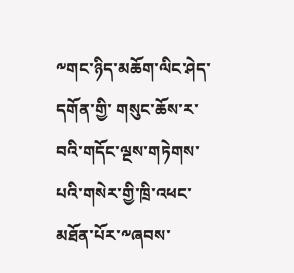༸གང་ཉིད་མཆོག་ལིང་ཤེད་དགོན་གྱི་ གསུང་ཆོས་ར་བའི་གདོང་ལྔས་གཏེགས་པའི་གསེར་གྱི་ཁྲི་འཕང་མཐོན་པོར་༸ཞབས་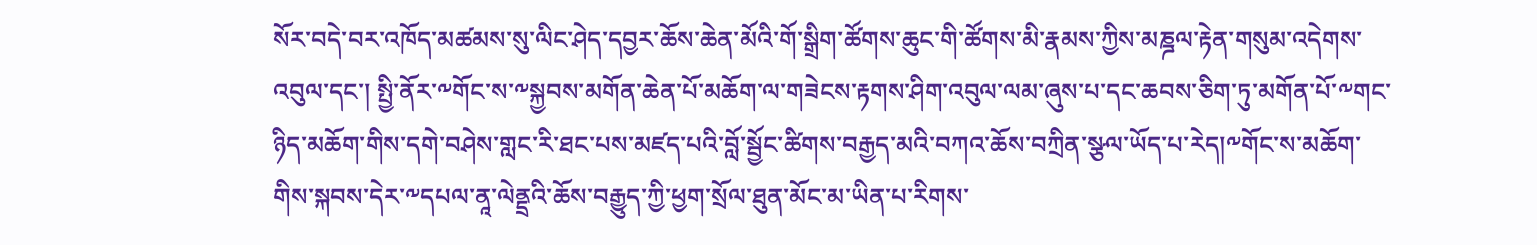སོར་བདེ་བར་འཁོད་མཚམས་སུ་ལིང་ཤེད་དབྱར་ཆོས་ཆེན་མོའི་གོ་སྒྲིག་ཚོགས་ཆུང་གི་ཚོགས་མི་རྣམས་ཀྱིས་མཎྜལ་རྟེན་གསུམ་འདེགས་འབུལ་དང་། སྤྱི་ནོར་༸གོང་ས་༸སྐྱབས་མགོན་ཆེན་པོ་མཆོག་ལ་གཟེངས་རྟགས་ཤིག་འབུལ་ལམ་ཞུས་པ་དང་ཆབས་ཅིག་ཏུ་མགོན་པོ་༸གང་ཉིད་མཆོག་གིས་དགེ་བཤེས་གླང་རི་ཐང་པས་མཛད་པའི་བློ་སྦྱོང་ཚིགས་བརྒྱད་མའི་བཀའ་ཆོས་བཀྲིན་སྩལ་ཡོད་པ་རེད།༸གོང་ས་མཆོག་གིས་སྐབས་དེར་༸དཔལ་ནཱ་ལེནྡྲའི་ཆོས་བརྒྱུད་ཀྱི་ཕྱག་སྲོལ་ཐུན་མོང་མ་ཡིན་པ་རིགས་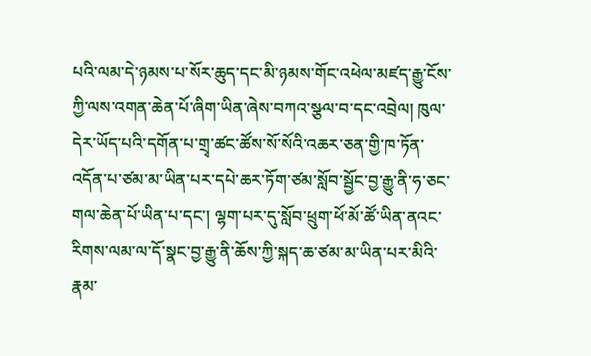པའི་ལམ་དེ་ཉམས་པ་སོར་ཆུད་དང་མི་ཉམས་གོང་འཕེལ་མཛད་རྒྱུ་ངོས་ཀྱི་ལས་འགན་ཆེན་པོ་ཞིག་ཡིན་ཞེས་བཀའ་སྩལ་བ་དང་འབྲེལ། ཁུལ་དེར་ཡོད་པའི་དགོན་པ་གྲྭ་ཚང་ཚོས་སོ་སོའི་འཆར་ཅན་གྱི་ཁ་ཏོན་འདོན་པ་ཙམ་མ་ཡིན་པར་དཔེ་ཆར་ཏོག་ཙམ་སློབ་སྦྱོང་བྱ་རྒྱུ་ནི་ཧ་ཅང་གལ་ཆེན་པོ་ཡིན་པ་དང་། ལྷག་པར་དུ་སློབ་ཕྲུག་ཕོ་མོ་ཚོ་ཡིན་ནའང་རིགས་ལམ་ལ་དོ་སྣང་བྱ་རྒྱུ་ནི་ཆོས་ཀྱི་སྐད་ཆ་ཙམ་མ་ཡིན་པར་མིའི་རྣམ་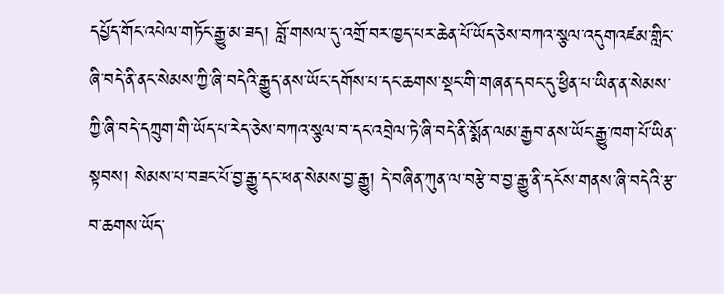དཔྱོད་གོང་འཔེལ་གཏོང་རྒྱུ་མ་ཟད། བློ་གསལ་དུ་འགྲོ་བར་ཁྱད་པར་ཆེན་པོ་ཡོད་ཅེས་བཀའ་སྩལ་འདུགའཛམ་གླིང་ཞི་བདེ་ནི་ནང་སེམས་ཀྱི་ཞི་བདེའི་རྒྱུད་ནས་ཡོང་དགོས་པ་དང་ཆགས་སྡང་གི་གཞན་དབང་དུ་ཕྱིན་པ་ཡིན་ན་སེམས་ཀྱི་ཞི་བདེ་དཀྲུག་གི་ཡོད་པ་རེད་ཅེས་བཀའ་སྩལ་བ་དང་འབྲེལ་ཏེ་ཞི་བདེ་ནི་སྨོན་ལམ་རྒྱབ་ནས་ཡོང་རྒྱུ་ཁག་པོ་ཡིན་སྟབས། སེམས་པ་བཟང་པོ་བྱ་རྒྱུ་དང་ཕན་སེམས་བྱ་རྒྱུ། དེ་བཞིན་ཀུན་ལ་བརྩེ་བ་བྱ་རྒྱུ་ནི་དངོས་གནས་ཞི་བདེའི་རྩ་བ་ཆགས་ཡོད་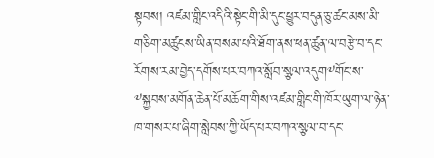སྟབས། འཛམ་གླིང་འདིའི་སྟེང་གི་མི་དུང་ཕྱུར་བདུན་ཅུ་ཚང་མས་མི་གཅིག་མཚུངས་ཡིན་བསམ་པའི་ཐོག་ནས་ཕན་ཚུན་ལ་བརྩེ་བ་དང་རོགས་རམ་བྱེད་དགོས་པར་བཀའ་སློབ་སྩལ་འདུག༸གོང་ས་༸སྐྱབས་མགོན་ཆེན་པོ་མཆོག་གིས་འཛམ་གླིང་གི་ཁོར་ཡུག་ལ་ཉེན་ཁ་གསར་པ་ཞིག་སླེབས་ཀྱི་ཡོད་པར་བཀའ་སྩལ་བ་དང་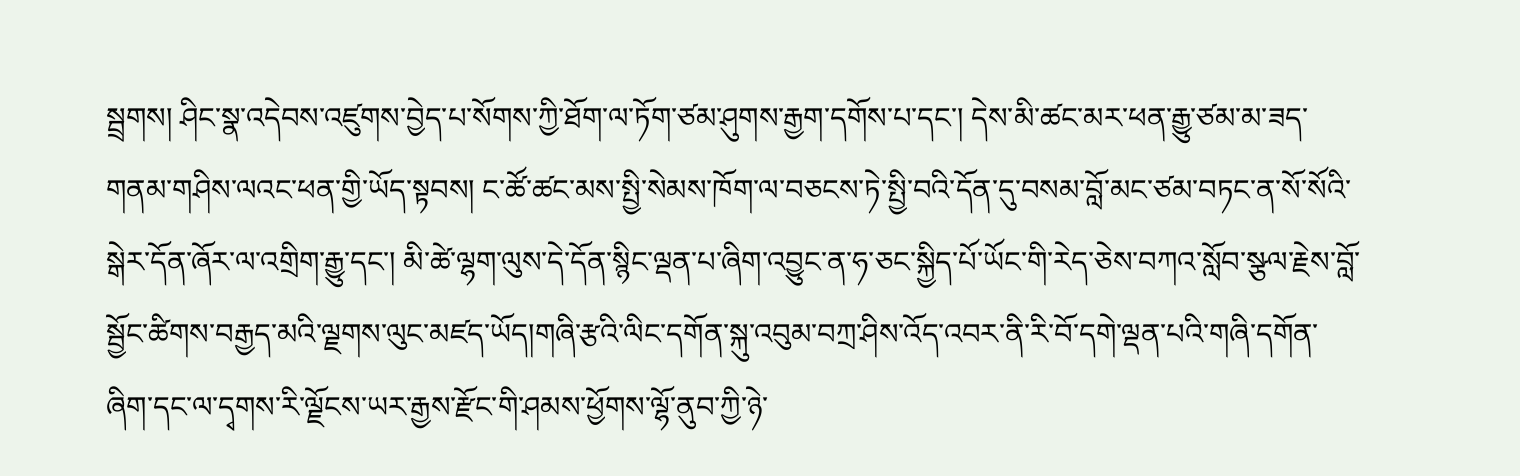སྦྲགས། ཤིང་སྣ་འདེབས་འཛུགས་བྱེད་པ་སོགས་ཀྱི་ཐོག་ལ་ཏོག་ཙམ་ཤུགས་རྒྱག་དགོས་པ་དང་། དེས་མི་ཚང་མར་ཕན་རྒྱུ་ཙམ་མ་ཟད་གནམ་གཤིས་ལའང་ཕན་གྱི་ཡོད་སྟབས། ང་ཚོ་ཚང་མས་སྤྱི་སེམས་ཁོག་ལ་བཅངས་ཏེ་སྤྱི་བའི་དོན་དུ་བསམ་བློ་མང་ཙམ་བཏང་ན་སོ་སོའི་སྒེར་དོན་ཞོར་ལ་འགྲིག་རྒྱུ་དང་། མི་ཚེ་ལྷག་ལུས་དེ་དོན་སྙིང་ལྡན་པ་ཞིག་འབྱུང་ན་ཧ་ཅང་སྐྱིད་པོ་ཡོང་གི་རེད་ཅེས་བཀའ་སློབ་སྩལ་རྗེས་བློ་སྦྱོང་ཚིགས་བརྒྱད་མའི་ལྗགས་ལུང་མཛད་ཡོད།གཞི་རྩའི་ལིང་དགོན་སྐུ་འབུམ་བཀྲ་ཤིས་འོད་འབར་ནི་རི་བོ་དགེ་ལྡན་པའི་གཞི་དགོན་ཞིག་དང་ལ་དྭགས་རི་ལྗོངས་ཡར་རྒྱས་རྫོང་གི་ཤམས་ཕྱོགས་ལྷོ་ནུབ་ཀྱི་ཉེ་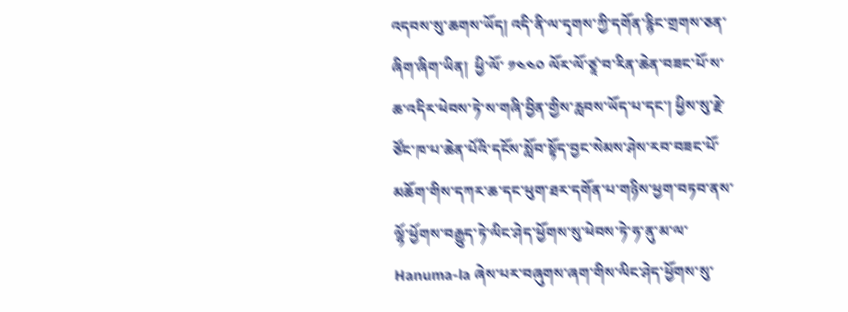འདབས་སུ་ཆགས་ཡོད། འདི་ནི་ལ་དྭགས་ཀྱི་དགོན་རྙིང་གྲགས་ཅན་ཞིག་ཞིག་ཡིན།  ཕྱི་ལོ་ ༡༤༤༠ ལོར་ལོ་ཙཱ་བ་རིན་ཆེན་བཟང་པོ་ས་ཆ་འདིར་ཕེབས་ཏེ་ས་གཞི་བྱིན་གྱིས་རླབས་ཡོད་པ་དང་། ཕྱིས་སུ་རྗེ་ཙོང་ཁ་པ་ཆེན་པོའི་དངོས་སློབ་སྟོད་བྱང་སེམས་ཤེས་རབ་བཟང་པོ་མཆོག་གིས་དཀར་ཆ་དང་ཕུག་ཐར་དགོན་པ་གཉིས་ཕྱག་བཏབ་ནས་ལྷོ་ཕྱོགས་བརྒྱུད་ཏེ་ལིང་ཤེད་ཕྱོགས་སུ་ཕེབས་ཏེ་ཧ་ནུ་མ་ལ་Hanuma-la ཞེས་པར་བཞུགས་ཞག་གིས་ལིང་ཤེད་ཕྱོགས་སུ་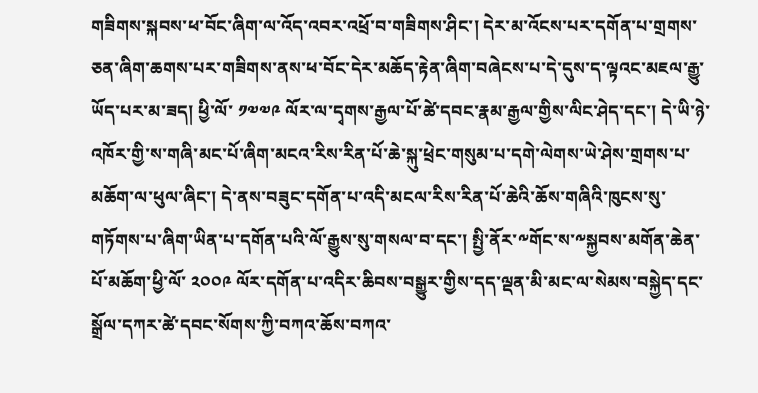གཟིགས་སྐབས་ཕ་བོང་ཞིག་ལ་འོད་འབར་འཕྲོ་བ་གཟིགས་ཤིང་། དེར་མ་འོངས་པར་དགོན་པ་གྲགས་ཅན་ཞིག་ཆགས་པར་གཟིགས་ནས་ཕ་བོང་དེར་མཆོད་རྟེན་ཞིག་བཞེངས་པ་དེ་དུས་ད་ལྟའང་མཇལ་རྒྱུ་ཡོད་པར་མ་ཟད། ཕྱི་ལོ་ ༡༧༧༩ ལོར་ལ་དྭགས་རྒྱལ་པོ་ཚེ་དབང་རྣམ་རྒྱལ་གྱིས་ལིང་ཤེད་དང་། དེ་ཡི་ཉེ་འཁོར་གྱི་ས་གཞི་མང་པོ་ཞིག་མངའ་རིས་རིན་པོ་ཆེ་སྐུ་ཕྲེང་གསུམ་པ་དགེ་ལེགས་ཡེ་ཤེས་གྲགས་པ་མཆོག་ལ་ཕུལ་ཞིང་། དེ་ནས་བཟུང་དགོན་པ་འདི་མངལ་རིས་རིན་པོ་ཆེའི་ཆོས་གཞིའི་ཁུངས་སུ་གཏོགས་པ་ཞིག་ཡིན་པ་དགོན་པའི་ལོ་རྒྱུས་སུ་གསལ་བ་དང་། སྤྱི་ནོར་༸གོང་ས་༸སྐྱབས་མགོན་ཆེན་པོ་མཆོག་ཕྱི་ལོ་ ༢༠༠༩ ལོར་དགོན་པ་འདིར་ཆིབས་བསྒྱུར་གྱིས་དད་ལྡན་མི་མང་ལ་སེམས་བསྐྱེད་དང་སྒྲོལ་དཀར་ཚེ་དབང་སོགས་ཀྱི་བཀའ་ཆོས་བཀའ་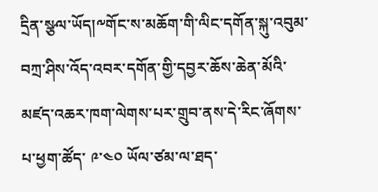དྲིན་སྩལ་ཡོད།༸གོང་ས་མཆོག་གི་ལིང་དགོན་སྐུ་འབུམ་བཀྲ་ཤིས་འོད་འབར་དགོན་གྱི་དབྱར་ཆོས་ཆེན་མོའི་མཛད་འཆར་ཁག་ལེགས་པར་གྲུབ་ནས་དེ་རིང་ཞོགས་པ་ཕྱག་ཚོད་ ༩་༤༠ ཡོལ་ཙམ་ལ་ཐད་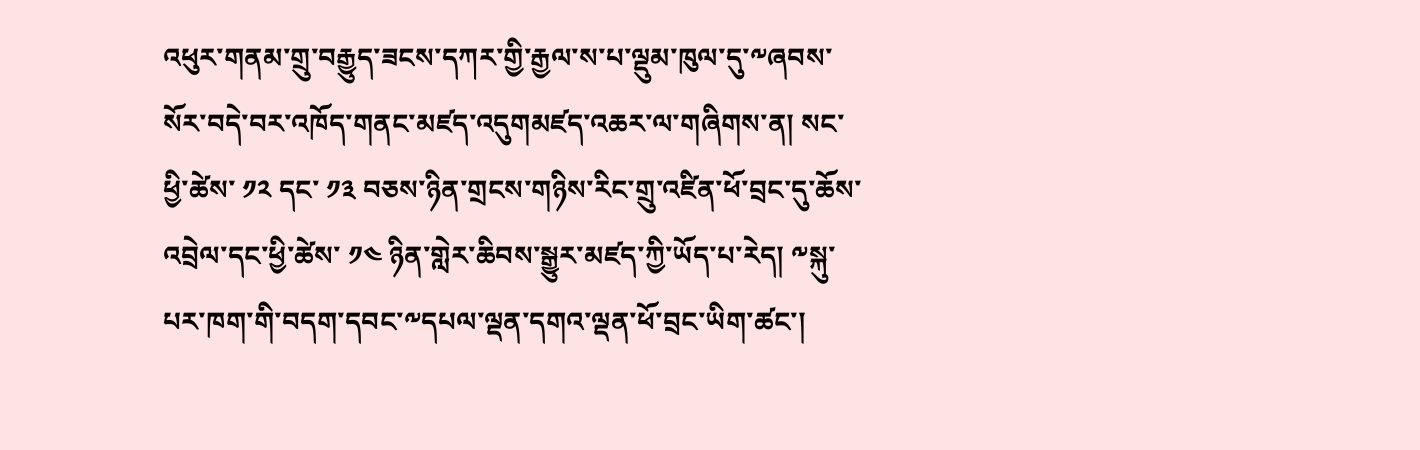འཕུར་གནམ་གྲུ་བརྒྱུད་ཟངས་དཀར་གྱི་རྒྱལ་ས་པ་ལྡུམ་ཁུལ་དུ་༸ཞབས་སོར་བདེ་བར་འཁོད་གནང་མཛད་འདུགམཛད་འཆར་ལ་གཞིགས་ན། སང་ཕྱི་ཚེས་ ༡༢ དང་ ༡༣ བཅས་ཉིན་གྲངས་གཉིས་རིང་གྲུ་འཛིན་ཕོ་བྲང་དུ་ཆོས་འབྲེལ་དང་ཕྱི་ཚེས་ ༡༤ ཉིན་གླེར་ཆིབས་སྒྱུར་མཛད་ཀྱི་ཡོད་པ་རེད། ༸སྐུ་པར་ཁག་གི་བདག་དབང་༸དཔལ་ལྡན་དགའ་ལྡན་ཕོ་བྲང་ཡིག་ཚང་།